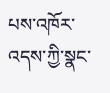པས་འཁོར་འདས་ཀྱི་སྣང་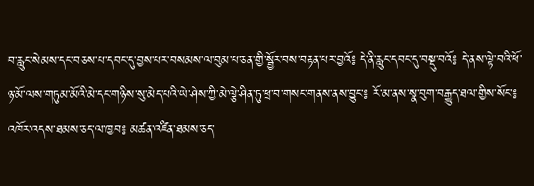བ་རླུང་སེམས་དང་བཅས་པ་དབང་དུ་བྱས་པར་བསམས་ལ་བུམ་པ་ཅན་གྱི་སྦྱོར་བས་བརྟན་པར་བྱའོ༔ དེ་ནི་རླུང་དབང་དུ་བསྡུ་བའོ༔ དེ་ནས་ལྟེ་བའི་ཕོ་ཉ་མོ་ལས་གཏུམ་མོའི་མེ་དང་གཉིས་སུ་མེད་པའི་ཡེ་ཤེས་ཀྱི་མེ་ལྕེ་ཤིན་ཏུ་ཕྲ་བ་གསང་གནས་ནས་བྱུང་༔ རོ་མ་ནས་སྣ་བུག་བརྒྱུད་ཐལ་གྱིས་སོང་༔ འཁོར་འདས་ཐམས་ཅད་ལ་ཁྱབ༔ མཚན་འཛིན་ཐམས་ཅད་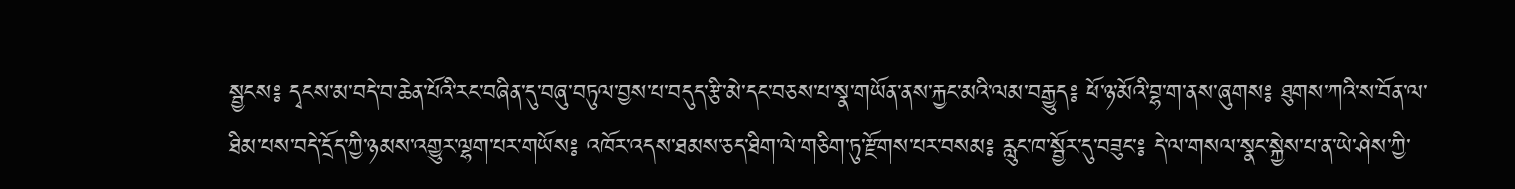སྦྱངས༔ དྭངས་མ་བདེ་བ་ཆེན་པོའི་རང་བཞིན་དུ་བཞུ་བཏུལ་བྱས་པ་བདུད་རྩི་མེ་དང་བཅས་པ་སྣ་གཡོན་ནས་རྐྱང་མའི་ལམ་བརྒྱུད༔ ཕོ་ཉ་མོའི་བྷ་ག་ནས་ཞུགས༔ ཐུགས་ཀའི་ས་བོན་ལ་ཐིམ་པས་བདེ་དྲོད་ཀྱི་ཉམས་འགྱུར་ལྷག་པར་གཡོས༔ འཁོར་འདས་ཐམས་ཅད་ཐིག་ལེ་གཅིག་ཏུ་རྫོགས་པར་བསམ༔ རླུང་ཁ་སྦྱོར་དུ་བཟུང་༔ དེ་ལ་གསལ་སྣང་སྐྱེས་པ་ན་ཡེ་ཤེས་ཀྱི་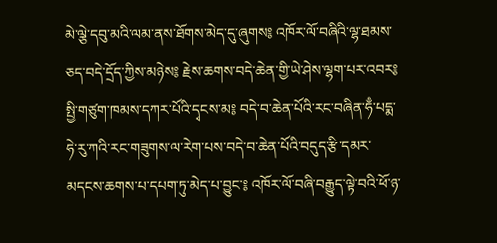མེ་ལྕེ་དབུ་མའི་ལམ་ནས་ཐོགས་མེད་དུ་ཞུགས༔ འཁོར་ལོ་བཞིའི་ལྷ་ཐམས་ཅད་བདེ་དྲོད་ཀྱིས་མཉེས༔ རྗེས་ཆགས་བདེ་ཆེན་གྱི་ཡེ་ཤེས་ལྷག་པར་འབར༔ སྤྱི་གཙུག་ཁམས་དཀར་པོའི་དྭངས་མ༔ བདེ་བ་ཆེན་པོའི་རང་བཞིན་ཧྃ་པདྨ་ཧེ་རུ་ཀའི་རང་གཟུགས་ལ་རེག་པས་བདེ་བ་ཆེན་པོའི་བདུད་རྩི་དམར་མདངས་ཆགས་པ་དཔག་ཏུ་མེད་པ་བྱུང་༔ འཁོར་ལོ་བཞི་བརྒྱུད་ལྟེ་བའི་ཕོ་ཉ་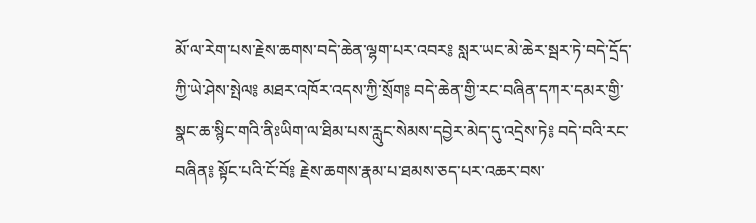མོ་ལ་རེག་པས་རྗེས་ཆགས་བདེ་ཆེན་ལྷག་པར་འབར༔ སླར་ཡང་མེ་ཆེར་སྦར་ཏེ་བདེ་དྲོད་ཀྱི་ཡེ་ཤེས་སྤེལ༔ མཐར་འཁོར་འདས་ཀྱི་སྲོག༔ བདེ་ཆེན་གྱི་རང་བཞིན་དཀར་དམར་གྱི་སྣང་ཆ་སྙིང་གའི་ནིཿཡིག་ལ་ཐིམ་པས་རླུང་སེམས་དབྱེར་མེད་དུ་འདྲེས་ཏེ༔ བདེ་བའི་རང་བཞིན༔ སྟོང་པའི་ངོ་བོ༔ རྗེས་ཆགས་རྣམ་པ་ཐམས་ཅད་པར་འཆར་བས་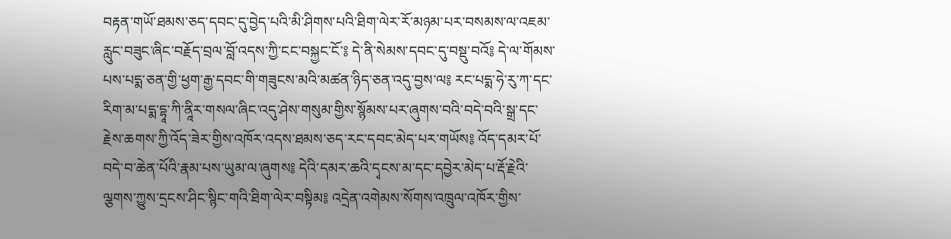བརྟན་གཡོ་ཐམས་ཅད་དབང་དུ་བྱེད་པའི་མི་ཤིགས་པའི་ཐིག་ལེར་རོ་མཉམ་པར་བསམས་ལ་འཇམ་རླུང་བཟུང་ཞིང་བརྗོད་བྲལ་བློ་འདས་ཀྱི་ངང་བསྐྱང་ངོ་༔ དེ་ནི་སེམས་དབང་དུ་བསྡུ་བའོ༔ དེ་ལ་གོམས་པས་པདྨ་ཅན་གྱི་ཕྱག་རྒྱ་དབང་གི་གཟུངས་མའི་མཚན་ཉིད་ཅན་འདུ་བྱས་ལ༔ རང་པདྨ་ཧེ་རུ་ཀ་དང་རིག་མ་པདྨ་དྷཱ་ཀི་ནཱིར་གསལ་ཞིང་འདུ་ཤེས་གསུམ་གྱིས་སྙོམས་པར་ཞུགས་བའི་བདེ་བའི་སྒྲ་དང་རྗེས་ཆགས་ཀྱི་འོད་ཟེར་གྱིས་འཁོར་འདས་ཐམས་ཅད་རང་དབང་མེད་པར་གཡོས༔ འོད་དམར་པོ་བདེ་བ་ཆེན་པོའི་རྣམ་པས་ཡུམ་ལ་ཞུགས༔ དེའི་དམར་ཆའི་དྭངས་མ་དང་དབྱེར་མེད་པ་རྡོ་རྗེའི་ལྕགས་ཀྱུས་དྲངས་ཤིང་སྙིང་གའི་ཐིག་ལེར་བསྟིམ༔ འདྲེན་འགེམས་སོགས་འཁྲུལ་འཁོར་གྱིས་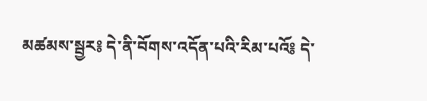མཚམས་སྦྱར༔ དེ་ནི་བོགས་འདོན་པའི་རིམ་པའོ༔ དེ་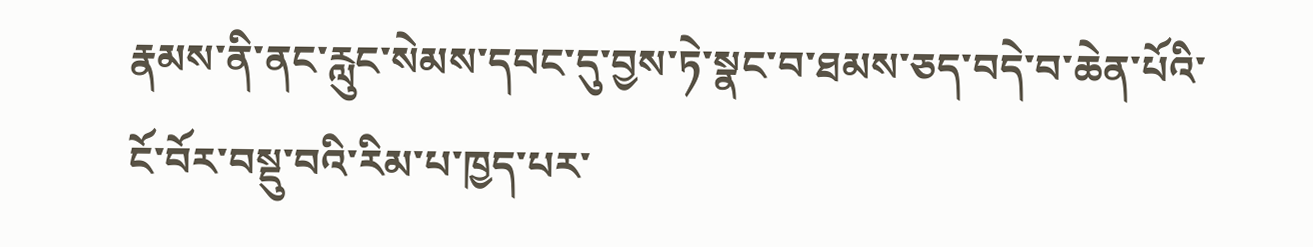རྣམས་ནི་ནང་རླུང་སེམས་དབང་དུ་བྱས་ཏེ་སྣང་བ་ཐམས་ཅད་བདེ་བ་ཆེན་པོའི་ངོ་བོར་བསྡུ་བའི་རིམ་པ་ཁྱད་པར་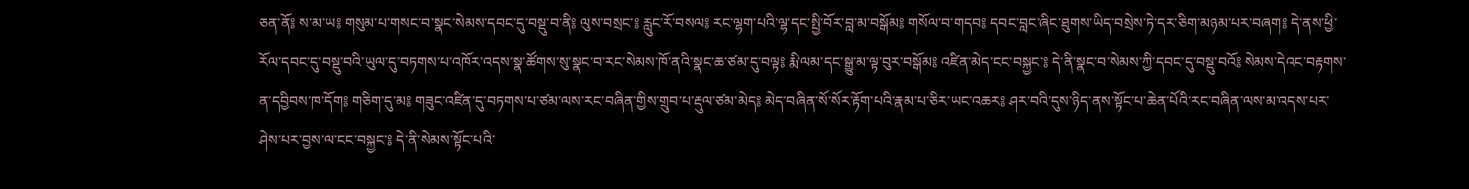ཅན་ནོ༔ ས་མ་ཡ༔ གསུམ་པ་གསང་བ་སྣང་སེམས་དབང་དུ་བསྡུ་བ་ནི༔ ལུས་བསྲང་༔ རླུང་རོ་བསལ༔ རང་ལྷག་པའི་ལྷ་དང་སྤྱི་བོར་བླ་མ་བསྒོམ༔ གསོལ་བ་གདབ༔ དབང་བླང་ཞིང་ཐུགས་ཡིད་བསྲེས་ཏེ་དར་ཅིག་མཉམ་པར་བཞག༔ དེ་ནས་ཕྱི་རོལ་དབང་དུ་བསྡུ་བའི་ཡུལ་དུ་བཏགས་པ་འཁོར་འདས་སྣ་ཚོགས་སུ་སྣང་བ་རང་སེམས་ཁོ་ནའི་སྣང་ཆ་ཙམ་དུ་བལྟ༔ རྨི་ལམ་དང་སྒྱུ་མ་ལྟ་བུར་བསྒོམ༔ འཛིན་མེད་ངང་བསྐྱང་༔ དེ་ནི་སྣང་བ་སེམས་ཀྱི་དབང་དུ་བསྡུ་བའོ༔ སེམས་དེའང་བརྟགས་ན་དབྱིབས་ཁ་དོག༔ གཅིག་དུ་མ༔ གཟུང་འཛིན་དུ་བཏགས་པ་ཙམ་ལས་རང་བཞིན་གྱིས་གྲུབ་པ་རྡུལ་ཙམ་མེད༔ མེད་བཞིན་སོ་སོར་རྟོག་པའི་རྣམ་པ་ཅིར་ཡང་འཆར༔ ཤར་བའི་དུས་ཉིད་ནས་སྟོང་པ་ཆེན་པོའི་རང་བཞིན་ལས་མ་འདས་པར་ཤེས་པར་བྱས་ལ་ངང་བསྐྱང་༔ དེ་ནི་སེམས་སྟོང་པའི་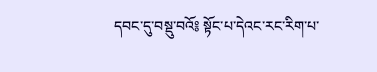དབང་དུ་བསྡུ་བའོ༔ སྟོང་པ་དེའང་རང་རིག་པ་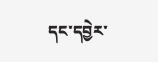དང་དབྱེར་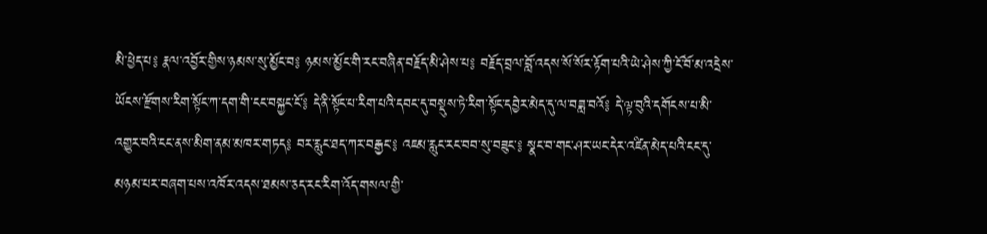མི་ཕྱེད་པ༔ རྣལ་འབྱོར་གྱིས་ཉམས་སུ་མྱོང་བ༔ ཉམས་མྱོང་གི་རང་བཞིན་བརྗོད་མི་ཤེས་པ༔ བརྗོད་བྲལ་བློ་འདས་སོ་སོར་རྟོག་པའི་ཡེ་ཤེས་ཀྱི་ངོ་བོ་མ་འདྲེས་ཡོངས་རྫོགས་རིག་སྟོང་ཀ་དག་གི་ངང་བསྐྱང་ངོ་༔ དེ་ནི་སྟོང་པ་རིག་པའི་དབང་དུ་བསྡུས་ཏེ་རིག་སྟོང་དབྱེར་མེད་དུ་ལ་བཟླ་བའོ༔ དེ་ལྟ་བུའི་དགོངས་པ་མི་འགྱུར་བའི་ངང་ནས་མིག་ནམ་མཁར་གཏད༔ བར་རླུང་ཐད་ཀར་བརྒྱང་༔ འཇམ་རླུང་རང་བབ་སུ་བཟུང་༔ སྣང་བ་གང་ཤར་ཡང་དེར་འཛིན་མེད་པའི་ངང་དུ་མཉམ་པར་བཞག་པས་འཁོར་འདས་ཐམས་ཅད་རང་རིག་འོད་གསལ་གྱི་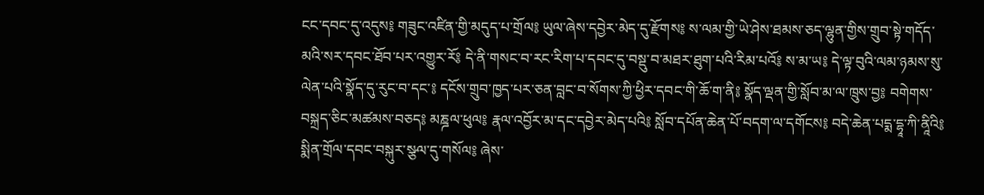ངང་དབང་དུ་འདུས༔ གཟུང་འཛིན་གྱི་མདུད་པ་གྲོལ༔ ཡུལ་ཞེས་དབྱེར་མེད་དུ་རྫོགས༔ ས་ལམ་གྱི་ཡེ་ཤེས་ཐམས་ཅད་ལྷུན་གྱིས་གྲུབ་སྟེ་གདོད་མའི་སར་དབང་ཐོབ་པར་འགྱུར་རོ༔ དེ་ནི་གསང་བ་རང་རིག་པ་དབང་དུ་བསྡུ་བ་མཐར་ཐུག་པའི་རིམ་པའོ༔ ས་མ་ཡ༔ དེ་ལྟ་བུའི་ལམ་ཉམས་སུ་ལེན་པའི་སྣོད་དུ་རུང་བ་དང་༔ དངོས་གྲུབ་ཁྱད་པར་ཅན་བླང་བ་སོགས་ཀྱི་ཕྱིར་དབང་གི་ཆོ་ག་ནི༔ སྣོད་ལྡན་གྱི་སློབ་མ་ལ་ཁྲུས་བྱ༔ བགེགས་བསྐྲད་ཅིང་མཚམས་བཅད༔ མཎྜལ་ཕུལ༔ རྣལ་འབྱོར་མ་དང་དབྱེར་མེད་པའི༔ སློབ་དཔོན་ཆེན་པོ་བདག་ལ་དགོངས༔ བདེ་ཆེན་པདྨ་དྷཱ་ཀི་ནཱིའི༔ སྨིན་གྲོལ་དབང་བསྐུར་སྩལ་དུ་གསོལ༔ ཞེས་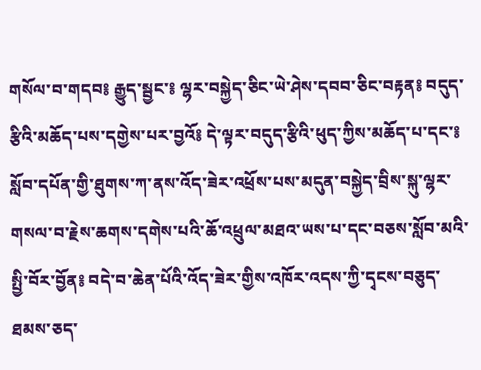གསོལ་བ་གདབ༔ རྒྱུད་སྦྱང་༔ ལྷར་བསྐྱེད་ཅིང་ཡེ་ཤེས་དབབ་ཅིང་བརྟན༔ བདུད་རྩིའི་མཆོད་པས་དགྱེས་པར་བྱའོ༔ དེ་ལྟར་བདུད་རྩིའི་ཕུད་ཀྱིས་མཆོད་པ་དང་༔ སློབ་དཔོན་གྱི་ཐུགས་ཀ་ནས་འོད་ཟེར་འཕྲོས་པས་མདུན་བསྐྱེད་བྲིས་སྐུ་ལྷར་གསལ་བ་རྗེས་ཆགས་དགེས་པའི་ཆོ་འཕྲུལ་མཐའ་ཡས་པ་དང་བཅས་སློབ་མའི་སྤྱི་བོར་བྱོན༔ བདེ་བ་ཆེན་པོའི་འོད་ཟེར་གྱིས་འཁོར་འདས་ཀྱི་དྭངས་བཅུད་ཐམས་ཅད་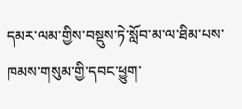དམར་ལམ་གྱིས་བསྡུས་ཏེ་སློབ་མ་ལ་ཐིམ་པས་ཁམས་གསུམ་གྱི་དབང་ཕྱུག་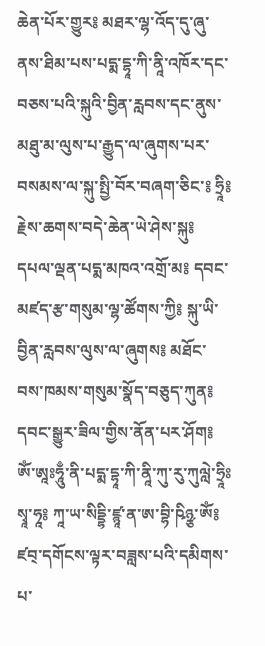ཆེན་པོར་གྱུར༔ མཐར་ལྷ་འོད་དུ་ཞུ་ནས་ཐིམ་པས་པདྨ་དྷཱ་ཀི་ནཱི་འཁོར་དང་བཅས་པའི་སྐུའི་བྱིན་རླབས་དང་ནུས་མཐུ་མ་ལུས་པ་རྒྱུད་ལ་ཞུགས་པར་བསམས་ལ་སྐུ་སྤྱི་བོར་བཞག་ཅིང་༔ ཧྲཱི༔ རྗེས་ཆགས་བདེ་ཆེན་ཡེ་ཤེས་སྐུ༔ དཔལ་ལྡན་པདྨ་མཁའ་འགྲོ་མ༔ དབང་མཛད་རྩ་གསུམ་ལྷ་ཚོགས་ཀྱི༔ སྐུ་ཡི་བྱིན་རླབས་ལུས་ལ་ཞུགས༔ མཐོང་བས་ཁམས་གསུམ་སྣོད་བཅུད་ཀུན༔ དབང་སྒྱུར་ཟིལ་གྱིས་ནོན་པར་ཤོག༔ ཨོཾ་ཨཱཿཧཱུྃ་ནི་པདྨ་དྷཱ་ཀི་ནཱི་ཀུ་རུ་ཀུལླེ་ཧྲཱིཿསྭཱ་ཧཱ༔ ཀཱ་ཡ་སིདྡྷི་ཛྙཱ་ན་ཨ་བྷི་ཥིཉྩ་ཨོཾ༔ ཛབ྄་དགོངས་ལྟར་བཟླས་པའི་དམིགས་པ་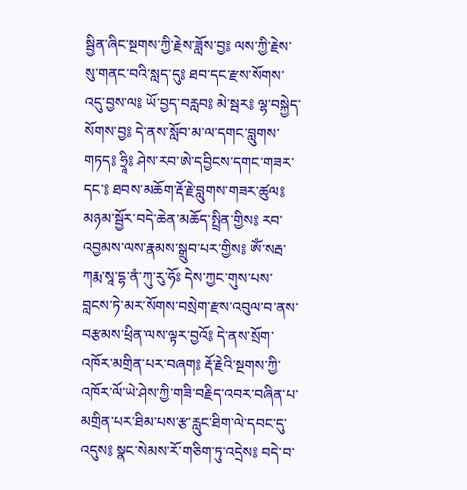སྦྱིན་ཞིང་སྔགས་ཀྱི་རྗེས་ཟློས་བྱ༔ ལས་ཀྱི་རྗེས་སུ་གནང་བའི་སླད་དུ༔ ཐབ་དང་རྫས་སོགས་འདུ་བྱས་ལ༔ ཡོ་བྱད་བརླབ༔ མེ་སྦར༔ ལྷ་བསྐྱེད་སོགས་བྱ༔ དེ་ནས་སློབ་མ་ལ་དགང་བླུགས་གཏད༔ ཧྲཱི༔ ཤེས་རབ་ཨེ་དབྱིངས་དགང་གཟར་དང་༔ ཐབས་མཆོག་རྡོ་རྗེ་བླུགས་གཟར་ཚུལ༔ མཉམ་སྦྱོར་བདེ་ཆེན་མཆོད་སྤྲིན་གྱིས༔ རབ་འབྱམས་ལས་རྣམས་སྒྲུབ་པར་གྱིས༔ ཨོཾ་སརྦ་ཀརྨ་སཱ་དྷ་ནཾ་ཀུ་རུ་ཧོཿ དེས་ཀྱང་གུས་པས་བླངས་ཏེ་མར་སོགས་བསྲེག་རྫས་འབུལ་བ་ནས་བརྩམས་ཕྲིན་ལས་ལྟར་བྱའོ༔ དེ་ནས་སྲོག་འཁོར་མགྲིན་པར་བཞག༔ རྡོ་རྗེའི་སྔགས་ཀྱི་འཁོར་ལོ་ཡེ་ཤེས་ཀྱི་གཟི་བརྗིད་འབར་བཞིན་པ་མགྲིན་པར་ཐིམ་པས་རྩ་རླུང་ཐིག་ལེ་དབང་དུ་འདུས༔ སྣང་སེམས་རོ་གཅིག་ཏུ་འདྲེས༔ བདེ་བ་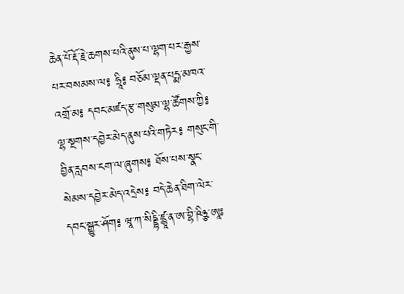ཆེན་པོ་རྡོ་རྗེ་ཆགས་པའི་ནུས་པ་ལྷག་པར་རྒྱས་པར་བསམས་ལ༔ ཧྲཱི༔ བཅོམ་ལྡན་པདྨ་མཁའ་འགྲོ་མ༔ དབང་མཛད་རྩ་གསུམ་ལྷ་ཚོགས་ཀྱི༔ ལྷ་སྔགས་དབྱེར་མེད་ནུས་པའི་གཏེར༔ གསུང་གི་བྱིན་རླབས་ངག་ལ་ཞུགས༔ ཐོས་པས་སྣང་སེམས་དབྱེར་མེད་འདྲེས༔ བདེ་ཆེན་ཐིག་ལེར་དབང་སྒྱུར་ཤོག༔ ཝཱ་ཀ་སིདྡྷི་ཛྙཱ་ན་ཨ་བྷི་ཥིཉྩ་ཨཱཿ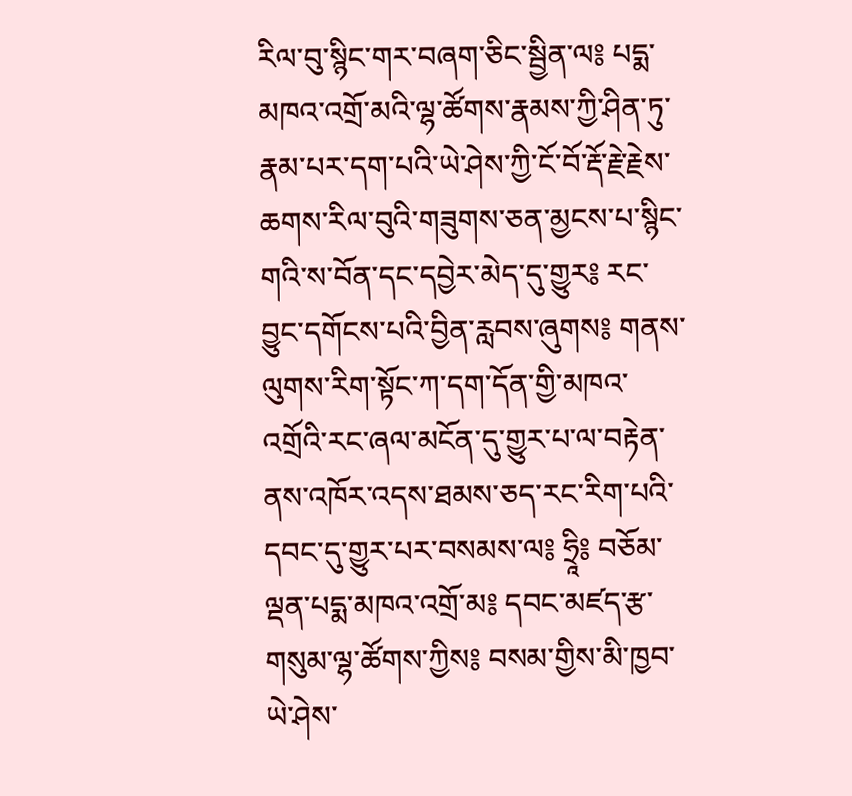རིལ་བུ་སྙིང་གར་བཞག་ཅིང་སྦྱིན་ལ༔ པདྨ་མཁའ་འགྲོ་མའི་ལྷ་ཚོགས་རྣམས་ཀྱི་ཤིན་ཏུ་རྣམ་པར་དག་པའི་ཡེ་ཤེས་ཀྱི་ངོ་བོ་རྡོ་རྗེ་རྗེས་ཆགས་རིལ་བུའི་གཟུགས་ཅན་མྱངས་པ་སྙིང་གའི་ས་བོན་དང་དབྱེར་མེད་དུ་གྱུར༔ རང་བྱུང་དགོངས་པའི་བྱིན་རླབས་ཞུགས༔ གནས་ལུགས་རིག་སྟོང་ཀ་དག་དོན་གྱི་མཁའ་འགྲོའི་རང་ཞལ་མངོན་དུ་གྱུར་པ་ལ་བརྟེན་ནས་འཁོར་འདས་ཐམས་ཅད་རང་རིག་པའི་དབང་དུ་གྱུར་པར་བསམས་ལ༔ ཧྲཱི༔ བཅོམ་ལྡན་པདྨ་མཁའ་འགྲོ་མ༔ དབང་མཛད་རྩ་གསུམ་ལྷ་ཚོགས་ཀྱིས༔ བསམ་གྱིས་མི་ཁྱབ་ཡེ་ཤེས་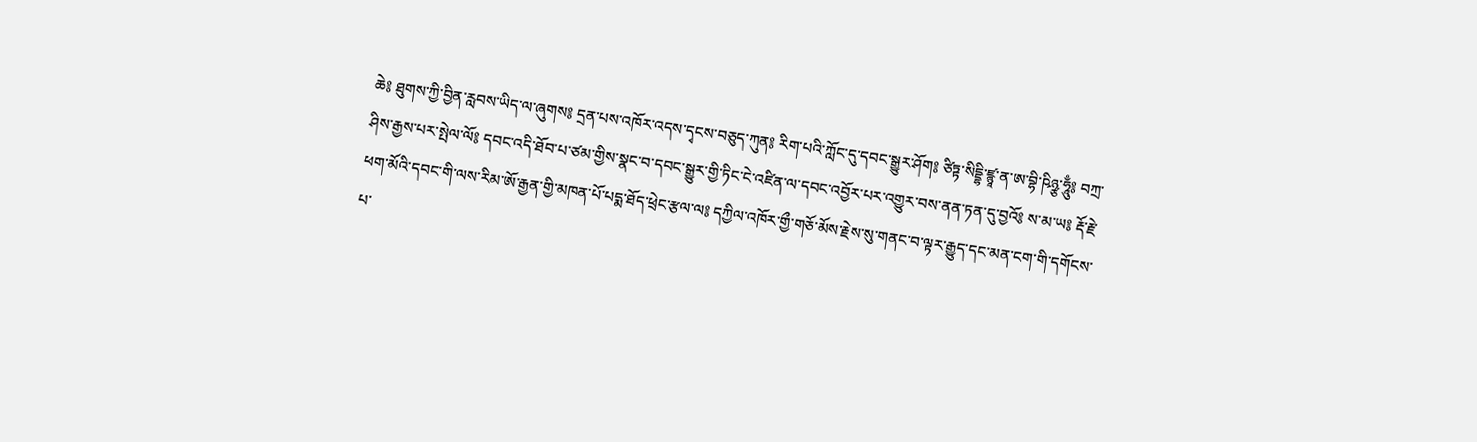ཆེ༔ ཐུགས་ཀྱི་བྱིན་རླབས་ཡིད་ལ་ཞུགས༔ དྲན་པས་འཁོར་འདས་དྭངས་བཅུད་ཀུན༔ རིག་པའི་ཀློང་དུ་དབང་སྒྱུར་ཤོག༔ ཙིཏྟ་སིདྡྷི་ཛྙཱ་ན་ཨ་བྷི་ཥིཉྩ་ཧཱུྃ༔ བཀྲ་ཤིས་རྒྱས་པར་སྤེལ་ལོ༔ དབང་འདི་ཐོབ་པ་ཙམ་གྱིས་སྣང་བ་དབང་སྒྱུར་གྱི་ཏིང་ངེ་འཛིན་ལ་དབང་འབྱོར་པར་འགྱུར་བས་ནན་ཏན་དུ་བྱའོ༔ ས་མ་ཡ༔ རྡོ་རྗེ་ཕག་མོའི་དབང་གི་ལས་རིམ་ཨོ་རྒྱན་གྱི་མཁན་པོ་པདྨ་ཐོད་ཕྲེང་རྩལ་ལ༔ དཀྱིལ་འཁོར་གྱྀ་གཅོ་མོས་རྗེས་སུ་གནང་བ་ལྟར་རྒྱུད་དང་མན་ངག་གི་དགོངས་པ་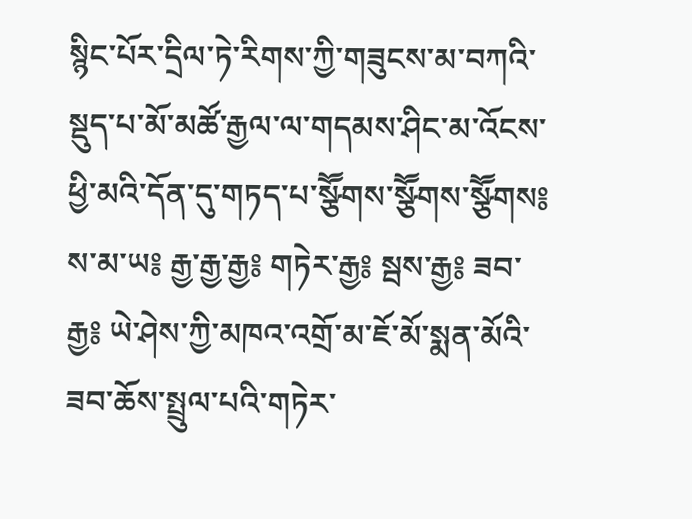སྙིང་པོར་དྲིལ་ཏེ་རིགས་ཀྱི་གཟུངས་མ་བཀའི་སྡུད་པ་མོ་མཚོ་རྒྱལ་ལ་གདམས་ཤིང་མ་འོངས་ཕྱི་མའི་དོན་དུ་གཏད་པ་སྩཽགས་སྩཽགས་སྩཽགས༔ ས་མ་ཡ༔ རྒྱ་རྒྱ་རྒྱ༔ གཏེར་རྒྱ༔ སྦས་རྒྱ༔ ཟབ་རྒྱ༔ ཡེ་ཤེས་ཀྱི་མཁའ་འགྲོ་མ་ཇོ་མོ་སྨན་མོའི་ཟབ་ཆོས་སྤྲུལ་པའི་གཏེར་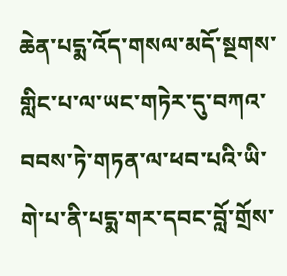ཆེན་པདྨ་འོད་གསལ་མདོ་སྔགས་གླིང་པ་ལ་ཡང་གཏེར་དུ་བཀའ་བབས་ཏེ་གཏན་ལ་ཕབ་པའི་ཡི་གེ་པ་ནི་པདྨ་གར་དབང་བློ་གྲོས་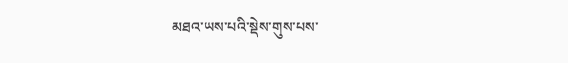མཐའ་ཡས་པའི་སྡེས་གུས་པས་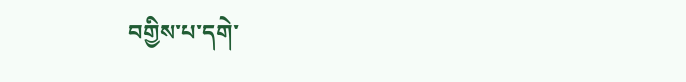བགྱིས་པ་དགེ་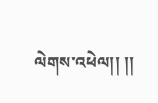ལེགས་འཕེལ།། །།